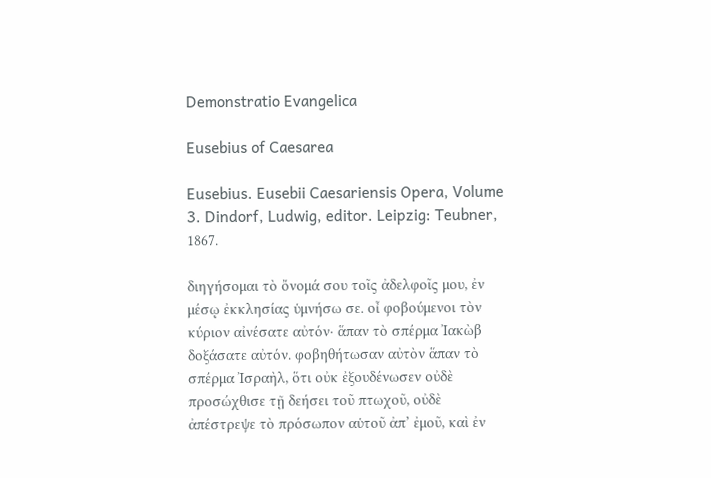Demonstratio Evangelica

Eusebius of Caesarea

Eusebius. Eusebii Caesariensis Opera, Volume 3. Dindorf, Ludwig, editor. Leipzig: Teubner, 1867.

διηγήσομαι τὸ ὄνομά σου τοῖς ἀδελφοῖς μου, ἐν μέσῳ ἐκκλησίας ὑμνήσω σε. οἶ φοβούμενοι τὸν κύριον αἰνέσατε αὐτόν· ἅπαν τὸ σπέρμα Ἰακὼβ δοξάσατε αὐτόν. φοβηθήτωσαν αὐτὸν ἅπαν τὸ σπέρμα Ἰσραὴλ, ὅτι οὐκ ἐξουδένωσεν οὐδὲ προσώχθισε τῇ δεήσει τοῦ πτωχοῦ, οὐδὲ ἀπέστρεψε τὸ πρόσωπον αὑτοῦ ἀπ’ ἐμοῦ, καὶ ἐν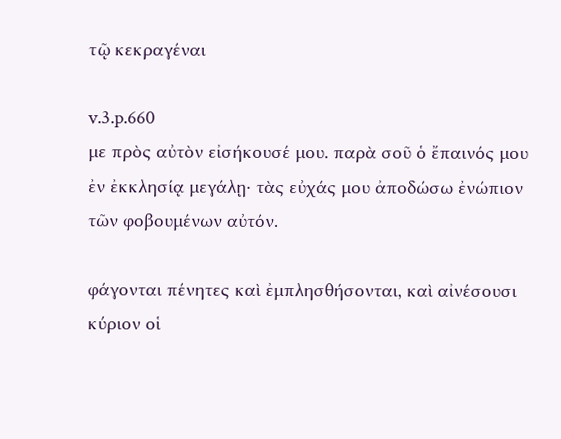τῷ κεκραγέναι

v.3.p.660
με πρὸς αὐτὸν εἰσήκουσέ μου. παρὰ σοῦ ὁ ἔπαινός μου ἐν ἐκκλησίᾳ μεγάλῃ· τὰς εὐχάς μου ἀποδώσω ἐνώπιον τῶν φοβουμένων αὐτόν.

φάγονται πένητες καὶ ἐμπλησθήσονται, καὶ αἰνέσουσι κύριον οἱ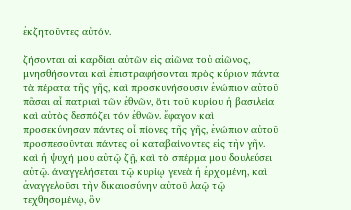ἐκζητοῦντες αὐτόν.

ζήσονται αἱ καρδίαι αὐτῶν εἰς αἰῶνα τοὐ αἰῶνος, μνησθήσονται καὶ ἐπιστραφήσονται πρὸς κύριον πάντα τὰ πέρατα τῆς γῆς, καὶ προσκυνήσουσιν ἐνώπιον αὐτοῦ πᾶσαι αἶ πατριαὶ τῶν ἐθνῶν, ὅτι τοῦ κυρίου ἡ βασιλεία καὶ αὐτὸς δεσπόζει τόν ἐθνῶν. ἔφαγον καὶ προσεκύνησαν πάντες οἶ πίονες τῆς γῆς, ἐνώπιον αὐτοῦ προσπεσοῦνται πάντες οἱ καταβαίνοντες εἰς τὴν γῆν. καὶ ἡ ψυχή μου αὐτῷ ζῇ, καὶ τὸ σπέρμα μου δουλεύσει αὐτῷ. άναγγελήσεται τῷ κυρίῳ γενεὰ ἡ ἐρχομένη, καὶ ἀναγγελοῦσι τὴν δικαιοσύνην αὐτοῦ λαῷ τῷ τεχθησομένῳ, ὃν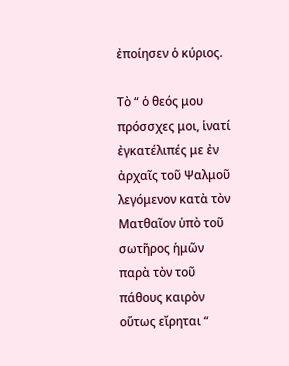ἐποίησεν ὁ κύριος.

Τὸ “ ὁ θεός μου πρόσσχες μοι, ἱνατί ἐγκατέλιπές με ἐν ἀρχαῖς τοῦ Ψαλμοῦ λεγόμενον κατὰ τὸν Ματθαῖον ὑπὸ τοῦ σωτῆρος ἡμῶν παρὰ τὸν τοῦ πάθους καιρὸν οὕτως εἴρηται “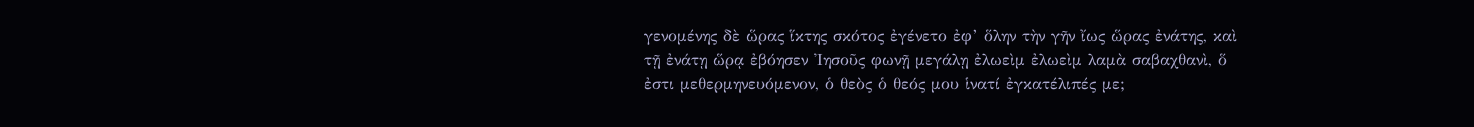γενομένης δὲ ὥρας ἵκτης σκότος ἐγένετο ἐφ’ ὅλην τὴν γῆν ἴως ὥρας ἐνάτης, καὶ τῇ ἐνάτῃ ὥρᾳ ἐβόησεν Ἰησοῦς φωνῇ μεγάλῃ ἐλωεὶμ ἐλωεὶμ λαμὰ σαβαχθανὶ, ὅ ἐστι μεθερμηνευόμενον, ὁ θεὸς ὁ θεός μου ἱνατί ἐγκατέλιπές με;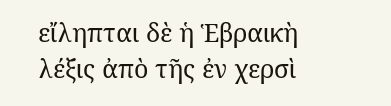εἴληπται δὲ ἡ Ἑβραικὴ λέξις ἀπὸ τῆς ἐν χερσὶ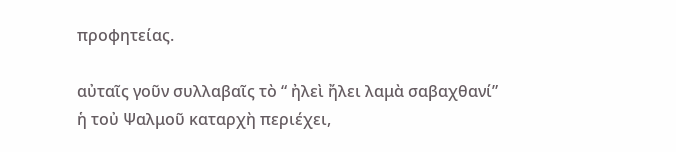προφητείας.

αὐταῖς γοῦν συλλαβαῖς τὸ “ ἠλεὶ ἤλει λαμὰ σαβαχθανί” ἡ τοὐ Ψαλμοῦ καταρχὴ περιέχει,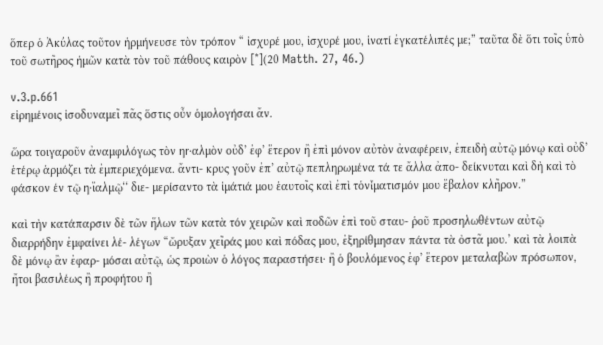ὅπερ ὁ Ἀκύλας τοῦτον ἡρμήνευσε τὸν τρόπον “ ἰσχυρέ μου, ἰσχυρέ μου, ἱνατί ἐγκατέλιπές με;” ταῦτα δὲ ὅτι τοῖς ὑπὸ τοῦ σωτῆρος ἡμῶν κατὰ τὸν τοῦ πάθους καιρὸν [*](20 Matth. 27, 46.)

v.3.p.661
εἰρημένοις ἰσοδυναμεῖ πᾶς ὅστις οὖν ὁμολογήσαι ἄν.

ὥρα τοιγαροῦν ἀναμφιλόγως τὸν ηr·αλμὸν οὐδ’ ἐφ’ ἕτερον ἢ ἐπὶ μόνον αὐτὸν ἀναφέρειν, ἐπειδὴ αὐτῷ μόνῳ καὶ οὐδ’ ἑτέρῳ ἁρμόζει τὰ ἐμπεριεχόμενα. ἄντι- κρυς γοῦν ἐπ’ αὐτῷ πεπληρωμένα τά τε ἄλλα ἀπο- δείκνυται καὶ δὴ καὶ τὸ φάσκον έν τῷ η·ἴαλμῷ‘‘ διε- μερίσαντο τὰ ἱμάτιά μου ἑαυτοῖς καὶ ἐπὶ τὁνἶματισμόν μου ἔβαλον κλῆρον.”

καὶ τὴν κατάπαρσιν δὲ τῶν ἥλων τῶν κατὰ τόν χειρῶν καὶ ποδῶν ἐπὶ τοῦ σταυ- ῥοῦ προσηλωθέντων αὐτῷ διαρρήδην ἐμφαίνει λέ- λέγων “ὤρυξαν χεῖράς μου καὶ πόδας μου, ἐξηρίθμησαν πάντα τὰ ὀστᾶ μου.’ καὶ τὰ λοιπὰ δὲ μόνῳ ἂν ἐφαρ- μόσαι αὐτῷ, ὡς προιὼν ὁ λόγος παραστήσει· ἢ ὁ βουλόμενος ἐφ’ ἕτερον μεταλαβὼν πρόσωπον, ἤτοι βασιλέως ἢ προφήτου ἢ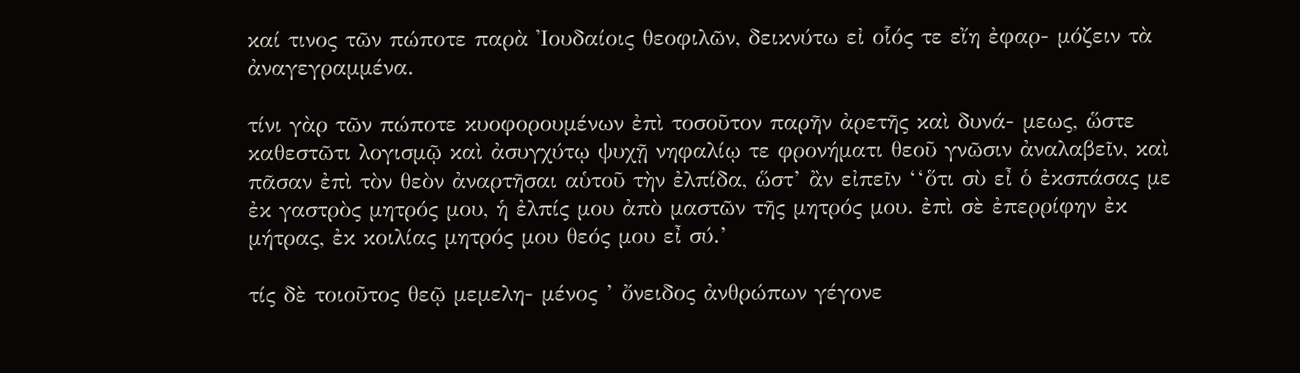καί τινος τῶν πώποτε παρὰ Ἰουδαίοις θεοφιλῶν, δεικνύτω εἰ οἷός τε εἴη ἐφαρ- μόζειν τὰ ἀναγεγραμμένα.

τίνι γὰρ τῶν πώποτε κυοφορουμένων ἐπὶ τοσοῦτον παρῆν ἀρετῆς καὶ δυνά- μεως, ὥστε καθεστῶτι λογισμῷ καὶ ἀσυγχύτῳ ψυχῇ νηφαλίῳ τε φρονήματι θεοῦ γνῶσιν ἀναλαβεῖν, καὶ πᾶσαν ἐπὶ τὸν θεὸν ἀναρτῆσαι αὑτοῦ τὴν ἐλπίδα, ὥστ’ ἂν εἰπεῖν ‘‘ὅτι σὺ εἶ ὁ ἐκσπάσας με ἐκ γαστρὸς μητρός μου, ἡ ἐλπίς μου ἀπὸ μαστῶν τῆς μητρός μου. ἐπὶ σὲ ἐπερρίφην ἐκ μήτρας, ἐκ κοιλίας μητρός μου θεός μου εἶ σύ.’

τίς δὲ τοιοῦτος θεῷ μεμελη- μένος ’ ὄνειδος ἀνθρώπων γέγονε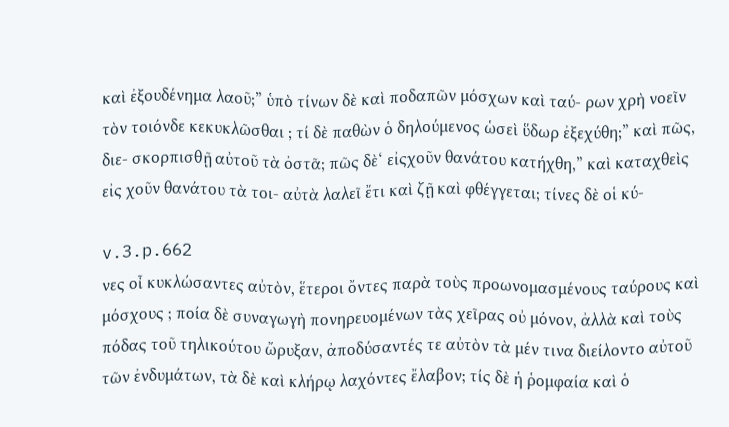καὶ ἐξουδένημα λαοῦ;” ὑπὸ τίνων δὲ καὶ ποδαπῶν μόσχων καὶ ταύ- ρων χρὴ νοεῖν τὸν τοιόνδε κεκυκλῶσθαι ; τί δὲ παθὼν ὁ δηλούμενος ὡσεὶ ὕδωρ ἐξεχύθη;” καὶ πῶς, διε- σκορπισθῇ αὐτοῦ τὰ ὀστᾶ; πῶς δὲ‘ εἰςχοῦν θανάτου κατήχθη,” καὶ καταχθεὶς εἰς χοῦν θανάτου τὰ τοι- αὐτὰ λαλεῖ ἔτι καὶ ζῇ καὶ φθέγγεται; τίνες δὲ οἱ κύ-

v.3.p.662
νες οἶ κυκλώσαντες αὐτὸν, ἕτεροι ὄντες παρὰ τοὺς προωνομασμένους ταύρους καὶ μόσχους ; ποία δὲ συναγωγὴ πονηρευομένων τὰς χεῖρας οὐ μόνον, ἀλλὰ καὶ τοὺς πόδας τοῦ τηλικούτου ὤρυξαν, ἀποδύσαντές τε αὐτὸν τὰ μέν τινα διείλοντο αὐτοῦ τῶν ἐνδυμάτων, τὰ δὲ καὶ κλήρῳ λαχόντες ἔλαβον; τίς δὲ ἡ ῥομφαία καὶ ὁ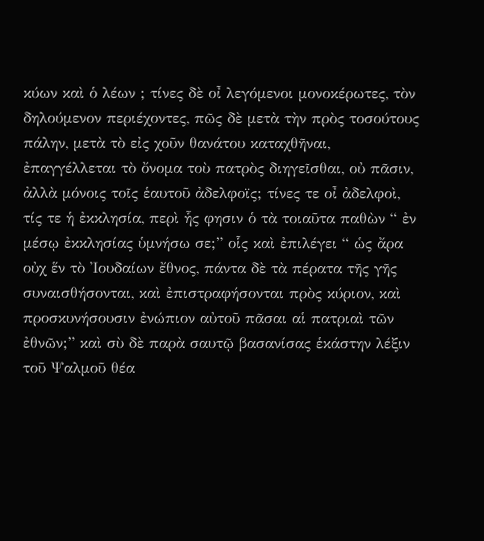κύων καὶ ὁ λέων ; τίνες δὲ οἶ λεγόμενοι μονοκέρωτες, τὸν δηλούμενον περιέχοντες, πῶς δὲ μετὰ τὴν πρὸς τοσούτους πάλην, μετὰ τὸ εἰς χοῦν θανάτου καταχθῆναι, ἐπαγγέλλεται τὸ ὄνομα τοὺ πατρὸς διηγεῖσθαι, οὐ πᾶσιν, ἀλλὰ μόνοις τοῖς ἑαυτοῦ ἀδελφοϊς; τίνες τε οἶ ἀδελφοὶ, τίς τε ἡ ἐκκλησία, περὶ ἧς φησιν ὁ τὰ τοιαῦτα παθὼν “ ἐν μέσῳ ἐκκλησίας ὑμνήσω σε;” οἷς καὶ ἐπιλέγει “ ὡς ἄρα οὐχ ἕν τὸ Ἰουδαίων ἔθνος, πάντα δὲ τὰ πέρατα τῆς γῆς συναισθήσονται, καὶ ἐπιστραφήσονται πρὸς κύριον, καὶ προσκυνήσουσιν ἐνώπιον αὐτοῦ πᾶσαι αἱ πατριαὶ τῶν ἐθνῶν;” καὶ σὺ δὲ παρὰ σαυτῷ βασανίσας ἑκάστην λέξιν τοῦ Ψαλμοῦ θέα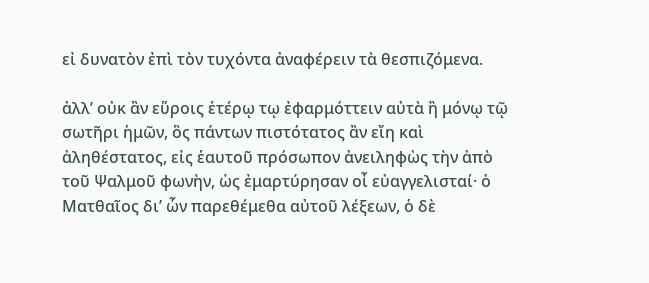εἰ δυνατὸν ἐπὶ τὸν τυχόντα ἀναφέρειν τὰ θεσπιζόμενα.

ἀλλ’ οὐκ ἂν εὕροις ἑτέρῳ τῳ ἐφαρμόττειν αὐτὰ ἢ μόνῳ τῷ σωτῆρι ἡμῶν, ὃς πάντων πιστότατος ἂν εἴη καὶ ἀληθέστατος, εἰς ἑαυτοῦ πρόσωπον ἀνειληφὼς τὴν ἀπὸ τοῦ Ψαλμοῦ φωνὴν, ὡς ἐμαρτύρησαν οἶ εὐαγγελισταί· ὁ Ματθαῖος δι’ ὧν παρεθέμεθα αὐτοῦ λέξεων, ὁ δὲ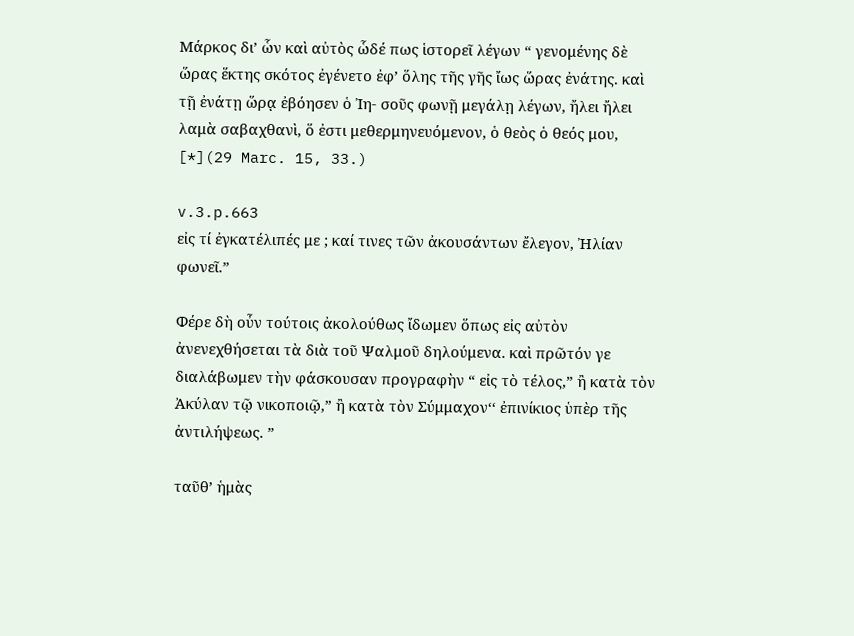Μάρκος δι’ ὧν καὶ αὐτὸς ὧδέ πως ἱστορεῖ λέγων “ γενομένης δὲ ὥρας ἕκτης σκότος ἐγένετο ἐφ’ ὅλης τῆς γῆς ἴως ὥρας ἐνάτης. καὶ τῇ ἐνάτῃ ὥρᾳ ἐβόησεν ὁ Ἰη- σοῦς φωνῇ μεγάλῃ λέγων, ἤλει ἤλει λαμὰ σαβαχθανὶ, ὅ ἐστι μεθερμηνευόμενον, ὁ θεὸς ὁ θεός μου, [*](29 Marc. 15, 33.)

v.3.p.663
εἰς τί ἐγκατέλιπές με ; καί τινες τῶν ἀκουσάντων ἔλεγον, Ἠλίαν φωνεῖ.”

Φέρε δὴ οὖν τούτοις ἀκολούθως ἴδωμεν ὅπως εἰς αὐτὸν ἀνενεχθήσεται τὰ διὰ τοῦ Ψαλμοῦ δηλούμενα. καὶ πρῶτόν γε διαλάβωμεν τὴν φάσκουσαν προγραφὴν “ εἰς τὸ τέλος,” ἢ κατὰ τὸν Ἀκύλαν τῷ νικοποιῷ,” ἢ κατὰ τὸν Σύμμαχον‘‘ ἐπινίκιος ὑπὲρ τῆς ἀντιλήψεως. ”

ταῦθ’ ἡμὰς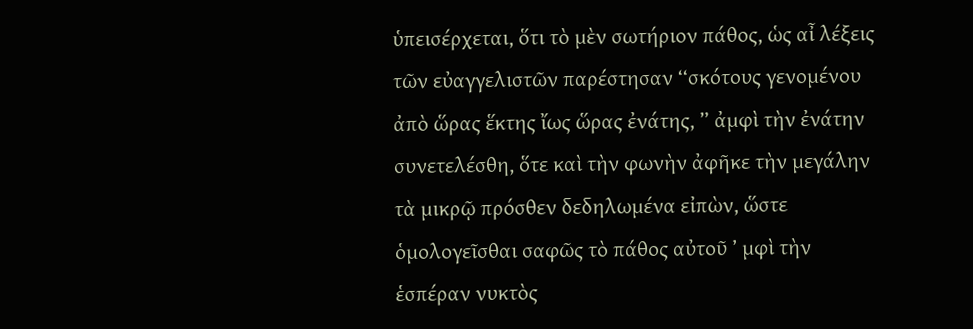ὑπεισέρχεται, ὅτι τὸ μὲν σωτήριον πάθος, ὡς αἶ λέξεις τῶν εὐαγγελιστῶν παρέστησαν ‘‘σκότους γενομένου ἀπὸ ὥρας ἕκτης ἴως ὥρας ἐνάτης, ” ἀμφὶ τὴν ἐνάτην συνετελέσθη, ὅτε καὶ τὴν φωνὴν ἀφῆκε τὴν μεγάλην τὰ μικρῷ πρόσθεν δεδηλωμένα εἰπὼν, ὥστε ὁμολογεῖσθαι σαφῶς τὸ πάθος αὐτοῦ ’ μφὶ τὴν ἑσπέραν νυκτὸς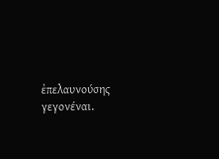ἐπελαυνούσης γεγονέναι.